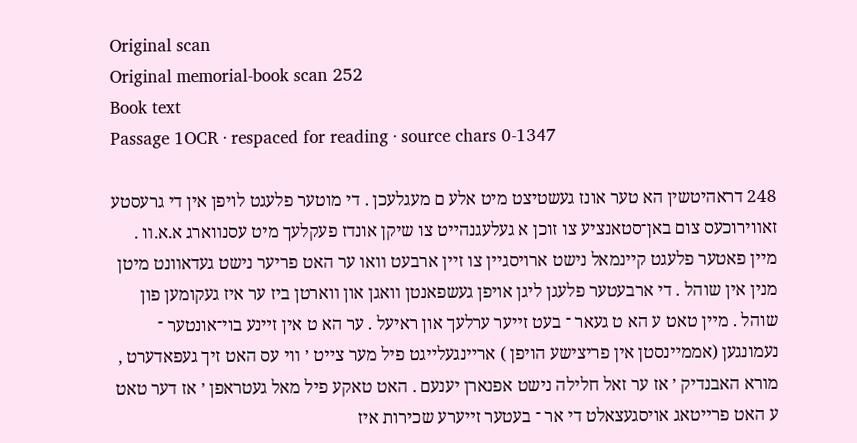Original scan
Original memorial-book scan 252
Book text
Passage 1OCR · respaced for reading · source chars 0-1347

248 דראהיטשין הא טער אונז געשטיצט מיט אלע ם מעגלעכן . די מוטער פלעגט לויפן אין די גרעסטע זאװירוכעס צום באן־סטאנציע צו זוכן א געלעגנהײט צו שיקן אונדז פעקלעך מיט עסנװארג א.א.װ . מײן פאטער פלעגט קײנמאל נישט ארויסגײן צו זײן ארבעט װאו ער האט פריער נישט געדאװנט מיטן מנין אין שוהל . די ארבעטער פלעגן ליגן אויפן געשפאנטן װאגן און װארטן ביז ער איז געקומען פון שוהל . מײן טאט ע הא ט געאר ־ בעט זײער ערלעך און ראיעל . ער הא ט אין זײנע בוי־אונטער ־ נעמונגען (אממײנסטן אין פריצישע הויפן ) ארײנגעלײגט פיל מער צײט ׳ װי עס האט זיך געפאדערט , מורא האבנדיק ׳ אז ער זאל חלילה נישט אפנארן יענעם . האט טאקע פיל מאל געטראפן ׳ אז דער טאט ע האט פרײטאג אויסגעצאלט די אר ־ בעטער זײערע שכירות איז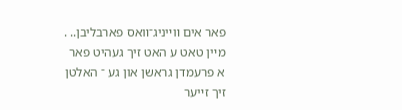פאר אים װײניג־װאס פארבליבן.. . מײן טאט ע האט זיך געהיט פאר א פרעמדן גראשן און גע ־ האלטן זיך זײער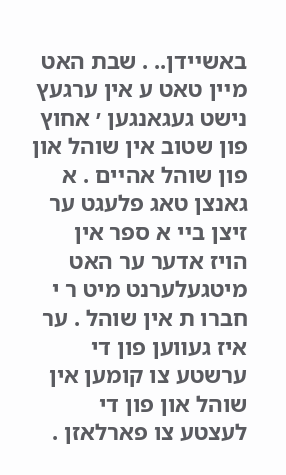באשײדן.. . שבת האט מײן טאט ע אין ערגעץ נישט געגאנגען ׳ אחוץ פון שטוב אין שוהל און פון שוהל אהײם . א גאנצן טאג פלעגט ער זיצן בײ א ספר אין הויז אדער ער האט מיטגעלערנט מיט ר י חברו ת אין שוהל . ער איז געװען פון די ערשטע צו קומען אין שוהל און פון די לעצטע צו פארלאזן .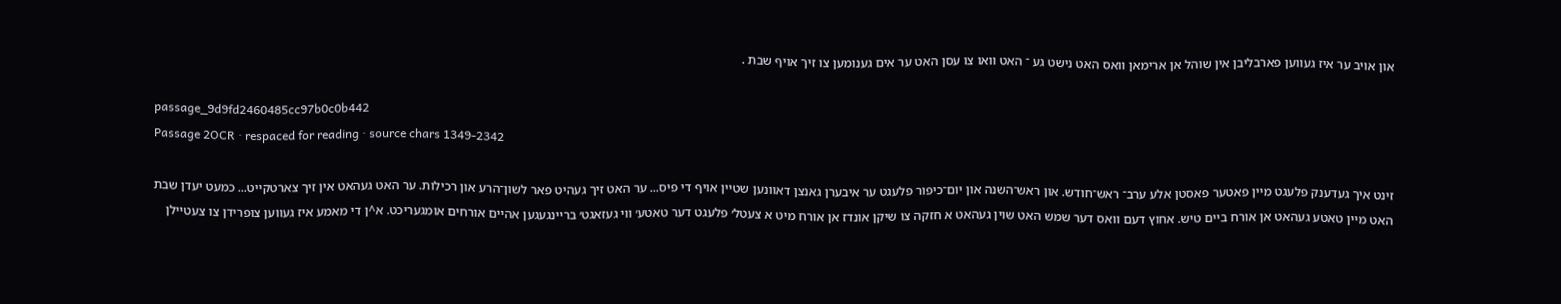און אויב ער איז געװען פארבליבן אין שוהל אן ארימאן װאס האט נישט גע ־ האט װאו צו עסן האט ער אים גענומען צו זיך אויף שבת .

passage_9d9fd2460485cc97b0c0b442
Passage 2OCR · respaced for reading · source chars 1349-2342

זינט איך געדענק פלעגט מײן פאטער פאסטן אלע ערב־ ראש־חודש. און ראש־השנה און יום־כיפור פלעגט ער איבערן גאנצן דאװנען שטײן אויף די פיס... ער האט זיך געהיט פאר לשון־הרע און רכילות. ער האט געהאט אין זיך צארטקײט... כמעט יעדן שבת האט מײן טאטע געהאט אן אורח בײם טיש. אחוץ דעם װאס דער שמש האט שוין געהאט א חזקה צו שיקן אונדז אן אורח מיט א צעטל׳ פלעגט דער טאטע׳ װי געזאגט׳ ברײנגעגען אהײם אורחים אומגעריכט. א^ן די מאמע איז געװען צופרידן צו צעטײלן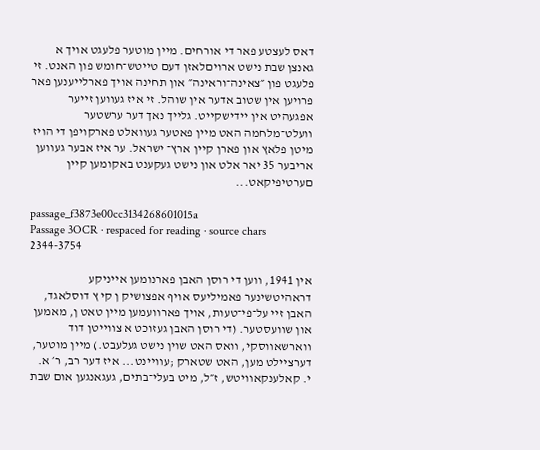דאס לעצטע פאר די אורחים. מײן מוטער פלעגט אויך א גאנצן שבת נישט ארויםלאזן דעם טײטש־חומש פון האנט. זי פלעגט פון ״צאינה־וראינה״ און תחינה אויך פארלײענען פאר פרויען אין שטוב אדער אין שוהל. זי איז געװען זײער אפגעהיט אין יידישקײט. גלײך נאך דער ערשטער װעלט־מלחמה האט מײן פאטער געװאלט פארקויפן די הויז מיטן פלאץ און פארן קײן ארץ־ ישראל. ער איז אבער געװען אריבער 35 יאר אלט און נישט געקענט באקומען קײן םערטיפיקאט...

passage_f3873e00cc3134268601015a
Passage 3OCR · respaced for reading · source chars 2344-3754

אין 1941, װען די רוסן האבן פארנומען אײניקע דראהיטשינער פאמיליעס אויף אפצושיק ן קי ץ דוסלאגד, האבן זײ על־פי־טעות, אויך פארװעמען מײן טאט ן, מאמען און שװעסטער. (די רוסן האבן געזוכט א צװײטן דוד װארשאװסקי, װאס האט שוין נישט געלעבט.) מײן מוטער, דערצײלט מען, האט שטארק ;עװײנט... איז דער רב, ר׳ א. י. קאלענקאװיטש, ז״ל, מיט בעלי־בתים, געגאנגען אום שבת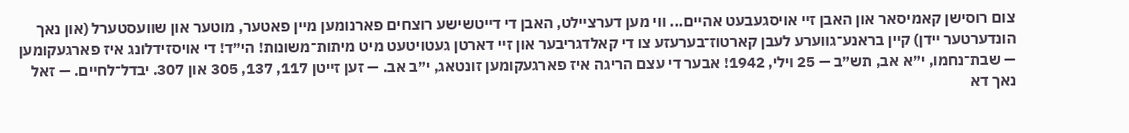צום רוסישן קאמיסאר און האבן זײ אויסגעבעט אהײם... װי מען דערצײלט, האבן די דײטשישע רוצחים פארנומען מײן פאטער, מוטער און שװעסטערל (און נאך הונדערטער ײדן) קײן בראנע־גװערע לעבן קארטוז־בערעזע צו די קאלדגריבער און זײ דארטן געטויטעט מיט מיתות־משונות! הי״ד! די אויסזידלונג איז פארגעקומען — שבת־נחמו, י״א אב, תש״ב — 25 ױלי, 1942! אבער די עצם הריגה איז פארגעקומען זונטאג, י״ב אב. — זען זײטן 117, 137, 305 און 307. יבדל־לחײם. — זאל נאך דא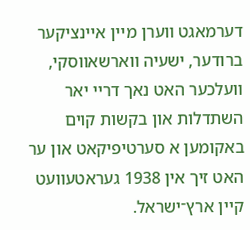דערמאגט װערן מײן אײנציקער ברודער, ישעיה װארשאװסקי, װעלכער האט נאך דרײ יאר השתדלות און בקשות קוים באקומען א סערטיפיקאט און ער האט זיך אין 1938 געראטעװעט קײן ארץ־ישראל.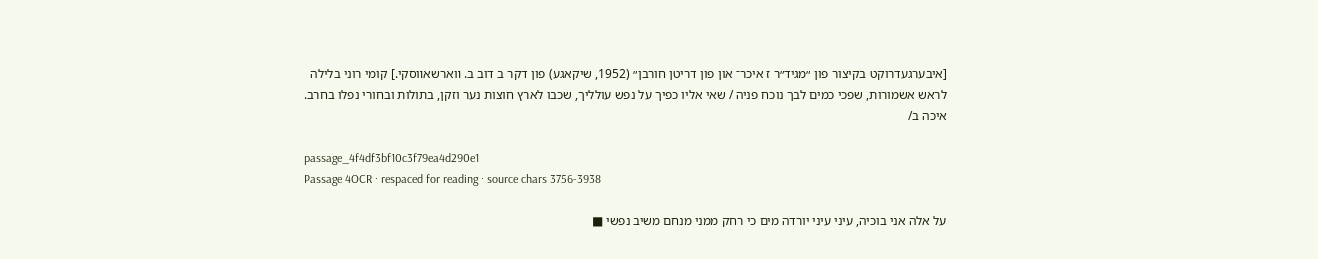[איבערגעדרוקט בקיצור פון ״מגיד״ר ז איכר־ און פון דריטן חורבן״ (1952, שיקאגע) פון דקר ב דוב ב. װארשאװסקי.] קומי רוני בלילה לראש אשמורות, שפכי כמים לבך נוכח פניה / שאי אליו כפיך על נפש עולליך, שכבו לארץ חוצות נער וזקן, בתולות ובחורי נפלו בחרב. איכה ב/

passage_4f4df3bf10c3f79ea4d290e1
Passage 4OCR · respaced for reading · source chars 3756-3938

על אלה אני בוכיה, עיני עיני יורדה מים כי רחק ממני מנחם משיב נפשי ■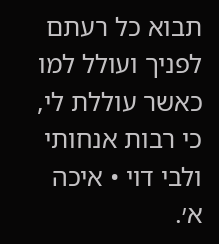תבוא כל רעתם לפניך ועולל למו כאשר עוללת לי, כי רבות אנחותי ולבי דוי • איכה א׳.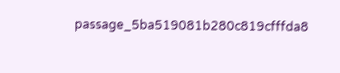passage_5ba519081b280c819cfffda8